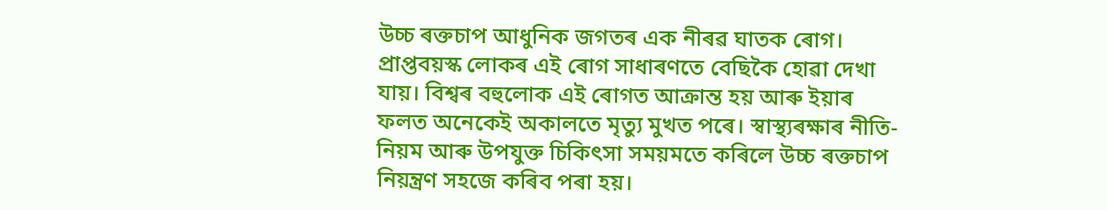উচ্চ ৰক্তচাপ আধুনিক জগতৰ এক নীৰৱ ঘাতক ৰোগ। প্ৰাপ্তবয়স্ক লোকৰ এই ৰোগ সাধাৰণতে বেছিকৈ হোৱা দেখা যায়। বিশ্বৰ বহুলোক এই ৰোগত আক্ৰান্ত হয় আৰু ইয়াৰ ফলত অনেকেই অকালতে মৃত্যু মুখত পৰে। স্বাস্থ্যৰক্ষাৰ নীতি-নিয়ম আৰু উপযুক্ত চিকিৎসা সময়মতে কৰিলে উচ্চ ৰক্তচাপ নিয়ন্ত্ৰণ সহজে কৰিব পৰা হয়।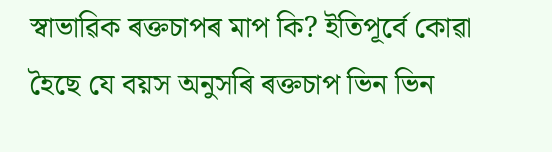স্বাভাৱিক ৰক্তচাপৰ মাপ কি? ইতিপূৰ্বে কোৱা হৈছে যে বয়স অনুসৰি ৰক্তচাপ ভিন ভিন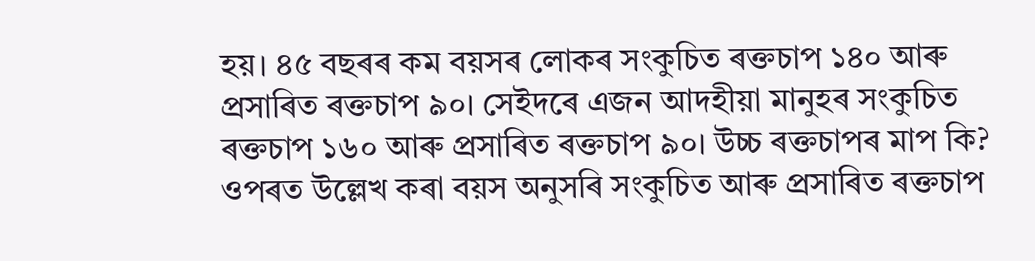হয়। ৪৫ বছৰৰ কম বয়সৰ লোকৰ সংকুচিত ৰক্তচাপ ১৪০ আৰু প্ৰসাৰিত ৰক্তচাপ ৯০। সেইদৰে এজন আদহীয়া মানুহৰ সংকুচিত ৰক্তচাপ ১৬০ আৰু প্ৰসাৰিত ৰক্তচাপ ৯০। উচ্চ ৰক্তচাপৰ মাপ কি? ওপৰত উল্লেখ কৰা বয়স অনুসৰি সংকুচিত আৰু প্ৰসাৰিত ৰক্তচাপ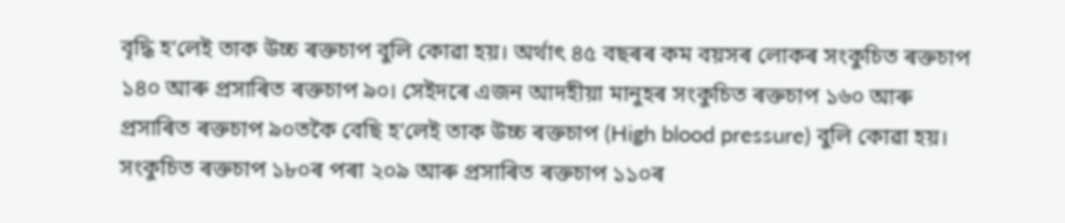বৃদ্ধি হ’লেই তাক উচ্চ ৰক্তচাপ বুলি কোৱা হয়। অৰ্থাৎ ৪৫ বছৰৰ কম বয়সৰ লোকৰ সংকুচিত ৰক্তচাপ ১৪০ আৰু প্ৰসাৰিত ৰক্তচাপ ৯০। সেইদৰে এজন আদহীয়া মানুহৰ সংকুচিত ৰক্তচাপ ১৬০ আৰু প্ৰসাৰিত ৰক্তচাপ ৯০তকৈ বেছি হ’লেই তাক উচ্চ ৰক্তচাপ (High blood pressure) বুলি কোৱা হয়। সংকুচিত ৰক্তচাপ ১৮০ৰ পৰা ২০৯ আৰু প্ৰসাৰিত ৰক্তচাপ ১১০ৰ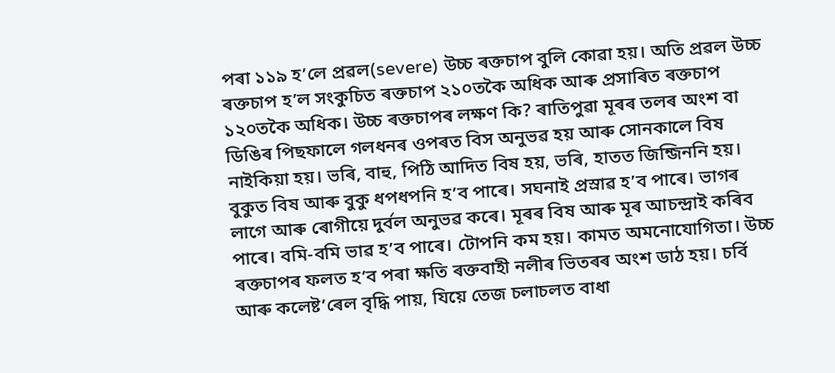পৰা ১১৯ হ’লে প্ৰৱল(severe) উচ্চ ৰক্তচাপ বুলি কোৱা হয়। অতি প্ৰৱল উচ্চ ৰক্তচাপ হ’ল সংকুচিত ৰক্তচাপ ২১০তকৈ অধিক আৰু প্ৰসাৰিত ৰক্তচাপ ১২০তকৈ অধিক। উচ্চ ৰক্তচাপৰ লক্ষণ কি? ৰাতিপুৱা মূৰৰ তলৰ অংশ বা ডিঙিৰ পিছফালে গলধনৰ ওপৰত বিস অনুভৱ হয় আৰু সোনকালে বিষ নাইকিয়া হয়। ভৰি, বাহু, পিঠি আদিত বিষ হয়, ভৰি, হাতত জিন্জিননি হয়। বুকুত বিষ আৰু বুকু ধপধপনি হ’ব পাৰে। সঘনাই প্ৰস্ৰাৱ হ’ব পাৰে। ভাগৰ লাগে আৰু ৰোগীয়ে দুৰ্বল অনুভৱ কৰে। মূৰৰ বিষ আৰু মূৰ আচন্দ্ৰাই কৰিব পাৰে। বমি-বমি ভাৱ হ’ব পাৰে। টোপনি কম হয়। কামত অমনোযোগিতা। উচ্চ ৰক্তচাপৰ ফলত হ’ব পৰা ক্ষতি ৰক্তবাহী নলীৰ ভিতৰৰ অংশ ডাঠ হয়। চৰ্বি আৰু কলেষ্ট’ৰেল বৃদ্ধি পায়, যিয়ে তেজ চলাচলত বাধা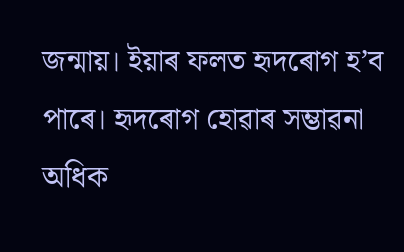জন্মায়। ইয়াৰ ফলত হৃদৰোগ হ’ব পাৰে। হৃদৰোগ হোৱাৰ সম্ভাৱনা অধিক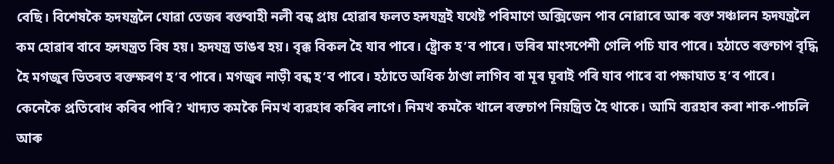বেছি। বিশেষকৈ হৃদযন্ত্ৰলৈ যোৱা তেজৰ ৰক্তবাহী নলী বন্ধ প্ৰায় হোৱাৰ ফলত হৃদযন্ত্ৰই যথেষ্ট পৰিমাণে অক্সিজেন পাব নোৱাৰে আৰু ৰক্ত সঞ্চালন হৃদযন্ত্ৰলৈ কম হোৱাৰ বাবে হৃদযন্ত্ৰত বিষ হয়। হৃদযন্ত্ৰ ডাঙৰ হয়। বৃক্ক বিকল হৈ যাব পাৰে। ষ্ট্ৰোক হ’ব পাৰে। ভৰিৰ মাংসপেশী গেলি পচি যাব পাৰে। হঠাতে ৰক্তচাপ বৃদ্ধি হৈ মগজুৰ ভিতৰত ৰক্তক্ষৰণ হ’ব পাৰে। মগজুৰ নাড়ী বন্ধ হ’ব পাৰে। হঠাতে অধিক ঠাণ্ডা লাগিব বা মূৰ ঘূৰাই পৰি যাব পাৰে বা পক্ষাঘাত হ’ব পাৰে। কেনেকৈ প্ৰতিৰোধ কৰিব পাৰি? খাদ্যত কমকৈ নিমখ ব্যৱহাৰ কৰিব লাগে। নিমখ কমকৈ খালে ৰক্তচাপ নিয়ন্ত্ৰিত হৈ থাকে। আমি ব্যৱহাৰ কৰা শাক-পাচলি আৰু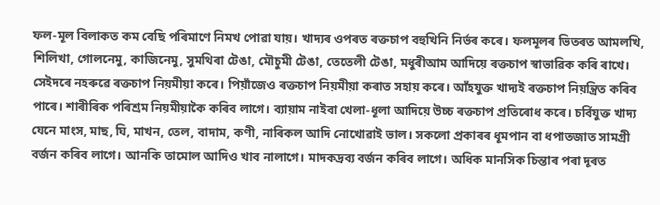ফল-মূল বিলাকত কম বেছি পৰিমাণে নিমখ পোৱা যায়। খাদ্যৰ ওপৰত ৰক্তচাপ বহুখিনি নিৰ্ভৰ কৰে। ফলমূলৰ ভিতৰত আমলখি, শিলিখা, গোলনেমু, কাজিনেমু, সুমথিৰা টেঙা, মৌচুমী টেঙা, তেতেলী টেঙা, মধুৰীআম আদিয়ে ৰক্তচাপ স্বাভাৱিক কৰি ৰাখে। সেইদৰে নহৰুৱে ৰক্তচাপ নিয়মীয়া কৰে। পিয়াঁজেও ৰক্তচাপ নিয়মীয়া কৰাত সহায় কৰে। আঁহযুক্ত খাদ্যই ৰক্তচাপ নিয়ন্ত্ৰিত কৰিব পাৰে। শাৰীৰিক পৰিশ্ৰম নিয়মীয়াকৈ কৰিব লাগে। ব্যায়াম নাইবা খেলা-ধূলা আদিয়ে উচ্চ ৰক্তচাপ প্ৰতিৰোধ কৰে। চৰ্বিযুক্ত খাদ্য যেনে মাংস, মাছ, ঘি, মাখন, তেল, বাদাম, কণী, নাৰিকল আদি নোখোৱাই ভাল। সকলো প্ৰকাৰৰ ধূমপান বা ধপাতজাত সামগ্ৰী বৰ্জন কৰিব লাগে। আনকি তামোল আদিও খাব নালাগে। মাদকদ্ৰব্য বৰ্জন কৰিব লাগে। অধিক মানসিক চিন্তাৰ পৰা দূৰত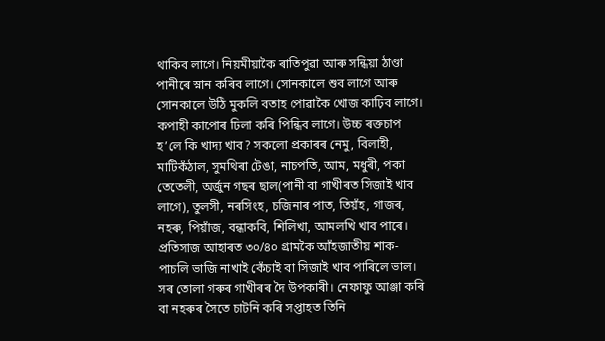থাকিব লাগে। নিয়মীয়াকৈ ৰাতিপুৱা আৰু সন্ধিয়া ঠাণ্ডা পানীৰে স্নান কৰিব লাগে। সোনকালে শুব লাগে আৰু সোনকালে উঠি মুকলি বতাহ পোৱাকৈ খোজ কাঢ়িব লাগে। কপাহী কাপোৰ ঢিলা কৰি পিন্ধিব লাগে। উচ্চ ৰক্তচাপ হ’লে কি খাদ্য খাব? সকলো প্ৰকাৰৰ নেমু, বিলাহী, মাটিকঁঠাল, সুমথিৰা টেঙা, নাচপতি, আম, মধুৰী, পকা তেতেলী, অৰ্জুন গছৰ ছাল(পানী বা গাখীৰত সিজাই খাব লাগে), তুলসী, নৰসিংহ, চজিনাৰ পাত, তিয়ঁহ, গাজৰ, নহৰু, পিয়াঁজ, বন্ধাকবি, শিলিখা, আমলখি খাব পাৰে। প্ৰতিসাজ আহাৰত ৩০/৪০ গ্ৰামকৈ আঁহজাতীয় শাক-পাচলি ভাজি নাখাই কেঁচাই বা সিজাই খাব পাৰিলে ভাল। সৰ তোলা গৰুৰ গাখীৰৰ দৈ উপকাৰী। নেফাফু আঞ্জা কৰি বা নহৰুৰ সৈতে চাটনি কৰি সপ্তাহত তিনি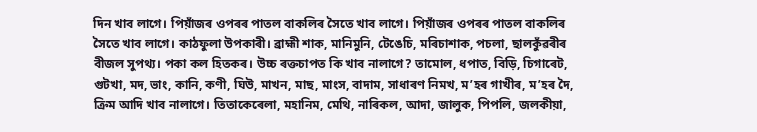দিন খাব লাগে। পিয়াঁজৰ ওপৰৰ পাতল বাকলিৰ সৈতে খাব লাগে। পিয়াঁজৰ ওপৰৰ পাতল বাকলিৰ সৈতে খাব লাগে। কাঠফুলা উপকাৰী। ব্ৰাহ্মী শাক, মানিমুনি, টেঙেচি, মৰিচাশাক, পচলা, ছালকুঁৱৰীৰ বীজল সুপথ্য। পকা কল হিতকৰ। উচ্চ ৰক্তচাপত কি খাব নালাগে? তামোল, ধপাত, বিড়ি, চিগাৰেট, গুটখা, মদ, ভাং, কানি, কণী, ঘিউ, মাখন, মাছ, মাংস, বাদাম, সাধাৰণ নিমখ, ম’হৰ গাখীৰ, ম’হৰ দৈ, ক্ৰিম আদি খাব নালাগে। তিতাকেৰেলা, মহানিম, মেথি, নাৰিকল, আদা, জালুক, পিপলি, জলকীয়া,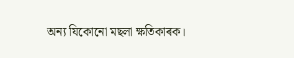অন্য যিকোনো মছলা ক্ষতিকাৰক।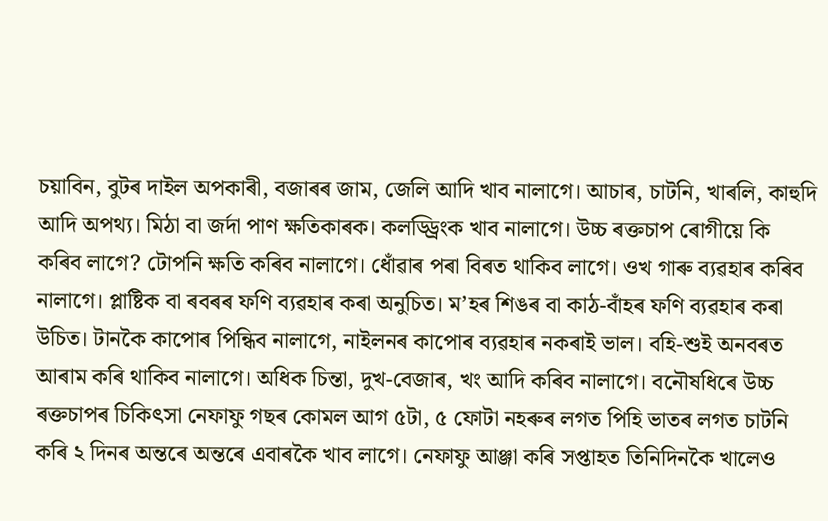চয়াবিন, বুটৰ দাইল অপকাৰী, বজাৰৰ জাম, জেলি আদি খাব নালাগে। আচাৰ, চাটনি, খাৰলি, কাহুদি আদি অপথ্য। মিঠা বা জৰ্দা পাণ ক্ষতিকাৰক। কলড্ড্ৰিংক খাব নালাগে। উচ্চ ৰক্তচাপ ৰোগীয়ে কি কৰিব লাগে? টোপনি ক্ষতি কৰিব নালাগে। ধোঁৱাৰ পৰা বিৰত থাকিব লাগে। ওখ গাৰু ব্যৱহাৰ কৰিব নালাগে। প্লাষ্টিক বা ৰবৰৰ ফণি ব্যৱহাৰ কৰা অনুচিত। ম’হৰ শিঙৰ বা কাঠ-বাঁহৰ ফণি ব্যৱহাৰ কৰা উচিত। টানকৈ কাপোৰ পিন্ধিব নালাগে, নাইলনৰ কাপোৰ ব্যৱহাৰ নকৰাই ভাল। বহি-শুই অনবৰত আৰাম কৰি থাকিব নালাগে। অধিক চিন্তা, দুখ-বেজাৰ, খং আদি কৰিব নালাগে। বনৌষধিৰে উচ্চ ৰক্তচাপৰ চিকিৎসা নেফাফু গছৰ কোমল আগ ৫টা, ৫ ফোটা নহৰুৰ লগত পিহি ভাতৰ লগত চাটনি কৰি ২ দিনৰ অন্তৰে অন্তৰে এবাৰকৈ খাব লাগে। নেফাফু আঞ্জা কৰি সপ্তাহত তিনিদিনকৈ খালেও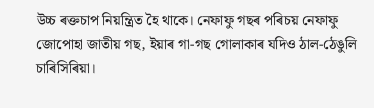উচ্চ ৰক্তচাপ নিয়ন্ত্ৰিত হৈ থাকে। নেফাফু গছৰ পৰিচয় নেফাফু জোপোহা জাতীয় গছ, ইয়াৰ গা-গছ গোলাকাৰ যদিও ঠাল-ঠেঙুলি চাৰিসিৰিয়া।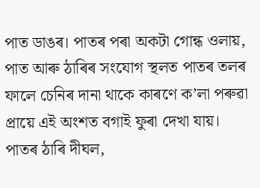পাত ডাঙৰ। পাতৰ পৰা অকটা গোন্ধ ওলায়, পাত আৰু ঠাৰিৰ সংযোগ স্থলত পাতৰ তলৰ ফালে চেনিৰ দানা থাকে কাৰণে ক’লা পৰুৱা প্ৰায়ে এই অংশত বগাই ফুৰা দেখা যায়। পাতৰ ঠাৰি দীঘল,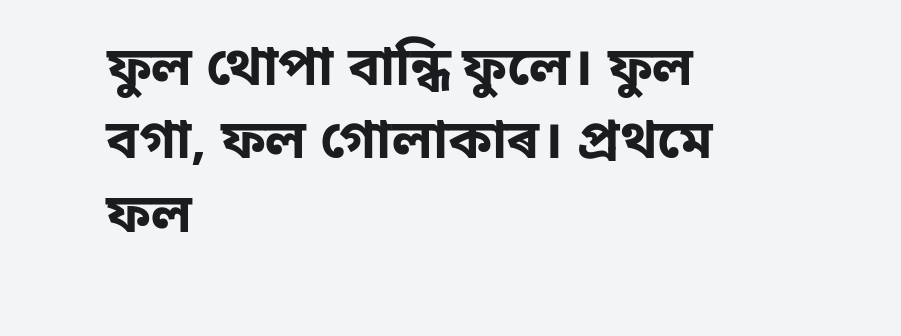ফুল থোপা বান্ধি ফুলে। ফুল বগা, ফল গোলাকাৰ। প্ৰথমে ফল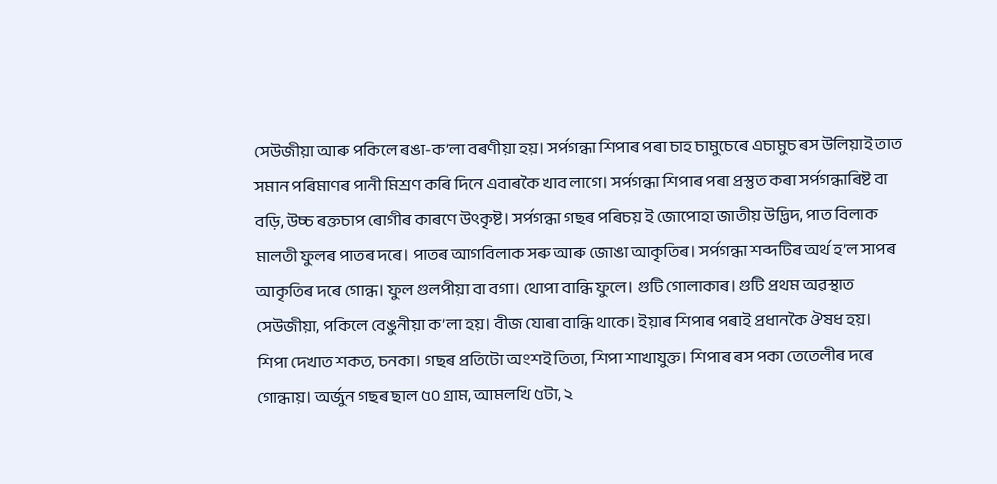সেউজীয়া আৰু পকিলে ৰঙা-ক’লা বৰণীয়া হয়। সৰ্পগন্ধা শিপাৰ পৰা চাহ চামুচেৰে এচামুচ ৰস উলিয়াই তাত সমান পৰিমাণৰ পানী মিশ্ৰণ কৰি দিনে এবাৰকৈ খাব লাগে। সৰ্পগন্ধা শিপাৰ পৰা প্ৰস্তুত কৰা সৰ্পগন্ধাৰিষ্ট বা বড়ি, উচ্চ ৰক্তচাপ ৰোগীৰ কাৰণে উৎকৃষ্ট। সৰ্পগন্ধা গছৰ পৰিচয় ই জোপোহা জাতীয় উদ্ভিদ, পাত বিলাক মালতী ফুলৰ পাতৰ দৰে। পাতৰ আগবিলাক সৰু আৰু জোঙা আকৃতিৰ। সৰ্পগন্ধা শব্দটিৰ অৰ্থ হ’ল সাপৰ আকৃতিৰ দৰে গোন্ধ। ফুল গুলপীয়া বা বগা। থোপা বান্ধি ফুলে। গুটি গোলাকাৰ। গুটি প্ৰথম অৱস্থাত সেউজীয়া, পকিলে বেঙুনীয়া ক’লা হয়। বীজ যোৰা বান্ধি থাকে। ইয়াৰ শিপাৰ পৰাই প্ৰধানকৈ ঔষধ হয়। শিপা দেখাত শকত, চনকা। গছৰ প্ৰতিটো অংশই তিতা, শিপা শাখাযুক্ত। শিপাৰ ৰস পকা তেতেলীৰ দৰে গোন্ধায়। অৰ্জুন গছৰ ছাল ৫০ গ্ৰাম, আমলখি ৫টা, ২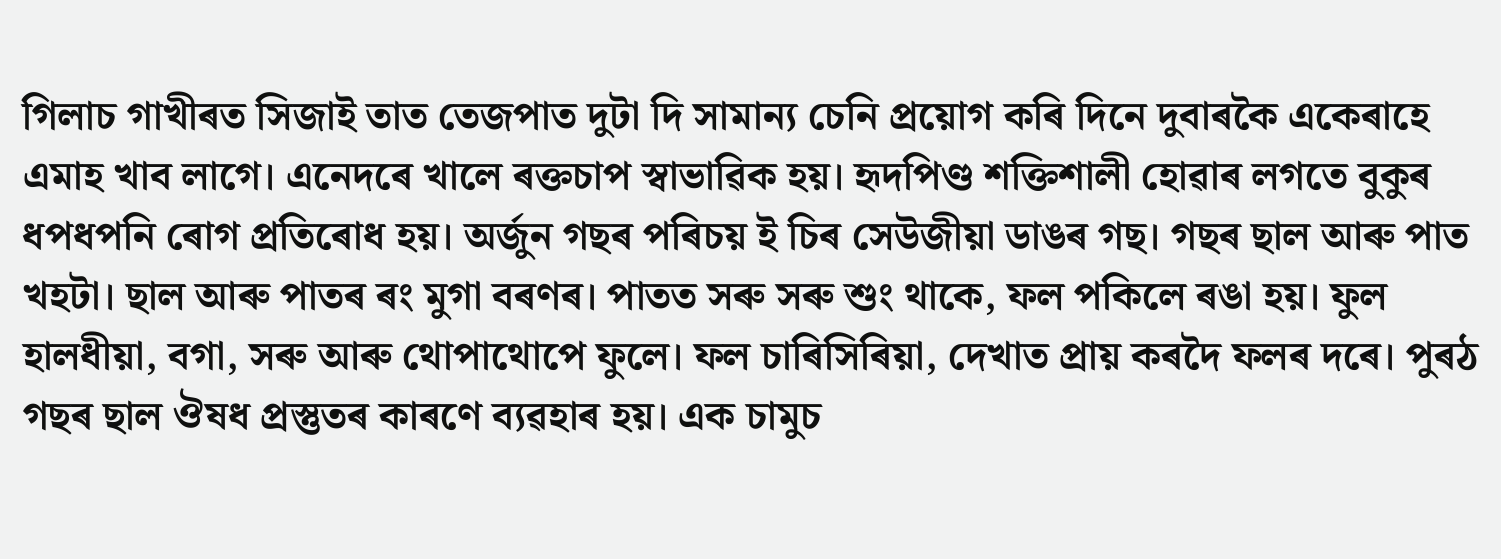গিলাচ গাখীৰত সিজাই তাত তেজপাত দুটা দি সামান্য চেনি প্ৰয়োগ কৰি দিনে দুবাৰকৈ একেৰাহে এমাহ খাব লাগে। এনেদৰে খালে ৰক্তচাপ স্বাভাৱিক হয়। হৃদপিণ্ড শক্তিশালী হোৱাৰ লগতে বুকুৰ ধপধপনি ৰোগ প্ৰতিৰোধ হয়। অৰ্জুন গছৰ পৰিচয় ই চিৰ সেউজীয়া ডাঙৰ গছ। গছৰ ছাল আৰু পাত খহটা। ছাল আৰু পাতৰ ৰং মুগা বৰণৰ। পাতত সৰু সৰু শুং থাকে, ফল পকিলে ৰঙা হয়। ফুল হালধীয়া, বগা, সৰু আৰু থোপাথোপে ফুলে। ফল চাৰিসিৰিয়া, দেখাত প্ৰায় কৰদৈ ফলৰ দৰে। পুৰঠ গছৰ ছাল ঔষধ প্ৰস্তুতৰ কাৰণে ব্যৱহাৰ হয়। এক চামুচ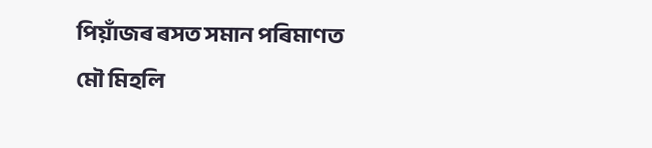পিয়াঁজৰ ৰসত সমান পৰিমাণত মৌ মিহলি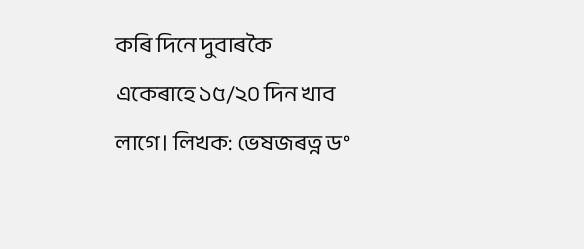কৰি দিনে দুবাৰকৈ একেৰাহে ১৫/২০ দিন খাব লাগে। লিখক: ভেষজৰত্ন ড°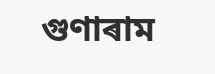গুণাৰাম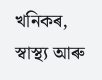খনিকৰ, স্বাস্থ্য আৰু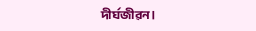দীৰ্ঘজীৱন।